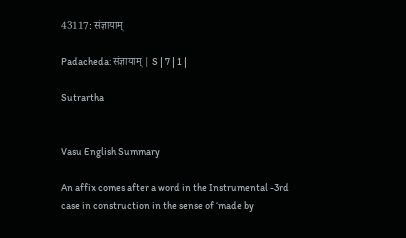43117: संज्ञायाम्

Padacheda: संज्ञायाम् | S | 7 | 1 |

Sutrartha


Vasu English Summary

An affix comes after a word in the Instrumental -3rd case in construction in the sense of ‘made by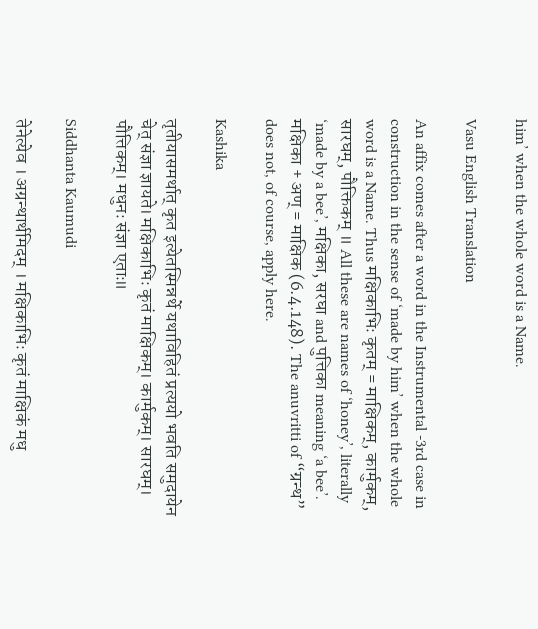him’ when the whole word is a Name.

Vasu English Translation

An affix comes after a word in the Instrumental -3rd case in construction in the sense of ‘made by him’ when the whole word is a Name. Thus मक्षिकाभिः कृतम् = माक्षिकम्, कार्मुकम्, सारघम्, पौक्तिकम् ॥ All these are names of ‘honey’, literally ‘made by a bee’, मक्षिका, सरघा and पुत्तिका meaning ‘a bee’. मक्षिका + अण् = माक्षिक (6.4.148). The anuvritti of “ग्रन्थ” does not, of course, apply here.

Kashika

तृतीयासमर्थात् कृत इत्येतस्मिन्नर्थे यथाविहितं प्रत्ययो भवति समुदायेन चेत् संज्ञा ज्ञायते। मक्षिकाभिः कृतं माक्षिकम्। कार्मुकम्। सारघम्। पौत्तिकम्। मधुनः संज्ञा एताः॥

Siddhanta Kaumudi

तेनेत्येव । अग्रन्थार्थमिदम् । मक्षिकाभिः कृतं माक्षिकं मधु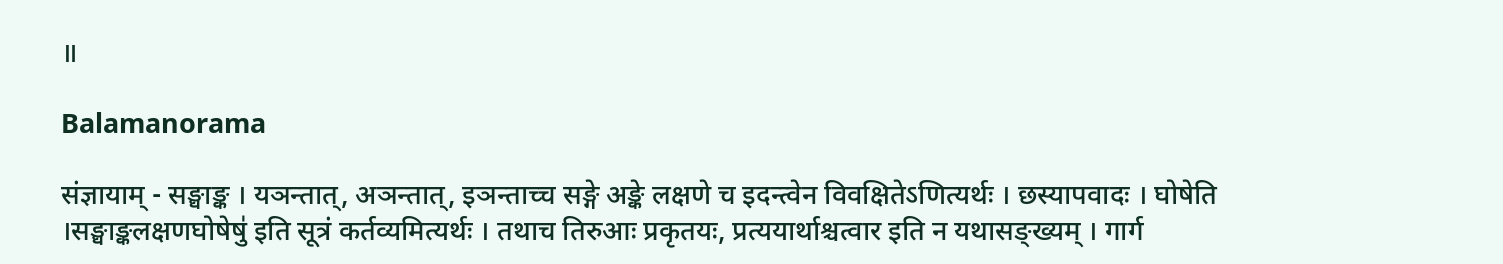॥

Balamanorama

संज्ञायाम् - सङ्घाङ्क । यञन्तात्, अञन्तात्, इञन्ताच्च सङ्गे अङ्के लक्षणे च इदन्त्वेन विवक्षितेऽणित्यर्थः । छस्यापवादः । घोषेति ।सङ्घाङ्कलक्षणघोषेषु॑ इति सूत्रं कर्तव्यमित्यर्थः । तथाच तिरुआः प्रकृतयः, प्रत्ययार्थाश्चत्वार इति न यथासङ्ख्यम् । गार्ग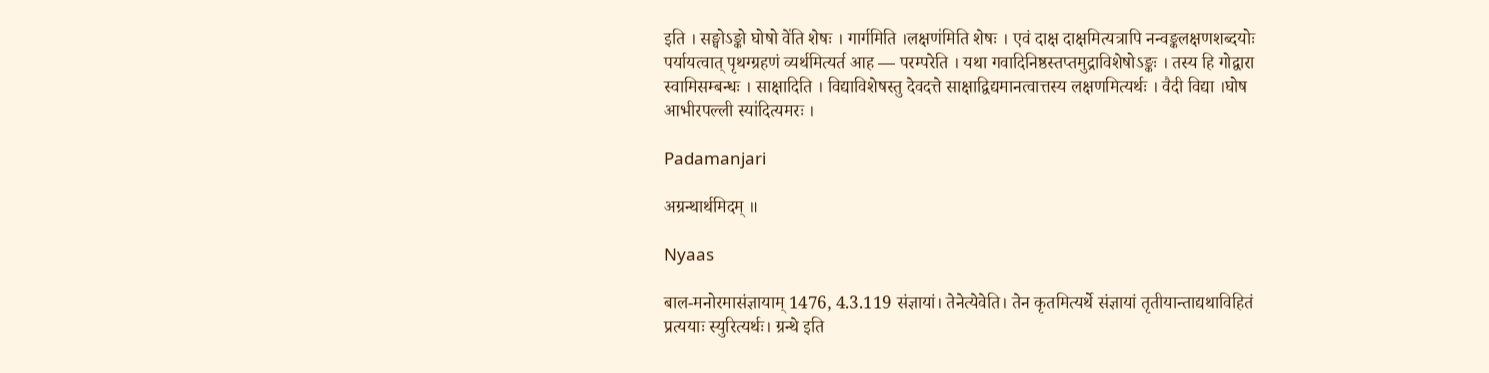इति । सङ्घोऽङ्को घोषो वे॑ति शेषः । गार्गमिति ।लक्षण॑मिति शेषः । एवं दाक्ष दाक्षमित्यत्रापि नन्वङ्कलक्षणशब्दयोः पर्यायत्वात् पृथग्ग्रहणं व्यर्थमित्यर्त आह — परम्परेति । यथा गवादिनिष्ठस्तप्तमुद्राविशेषोऽङ्कः । तस्य हि गोद्वारा स्वामिसम्बन्धः । साक्षादिति । विद्याविशेषस्तु देवदत्ते साक्षाद्विद्यमानत्वात्तस्य लक्षणमित्यर्थः । वैदी विद्या ।घोष आभीरपल्ली स्या॑दित्यमरः ।

Padamanjari

अग्रन्थार्थमिदम् ॥

Nyaas

बाल-मनोरमासंज्ञायाम् 1476, 4.3.119 संज्ञायां। तेनेत्येवेति। तेन कृतमित्यर्थे संज्ञायां तृतीयान्ताद्यथाविहितं प्रत्ययाः स्युरित्यर्थः। ग्रन्थे इति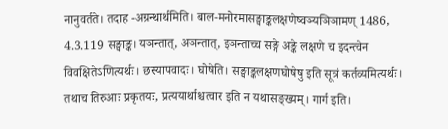नानुवर्तते। तदाह -अग्रन्थार्थमिति। बाल-मनोरमासङ्घाङ्कलक्षणेष्वञ्यञिञामण् 1486, 4.3.119 सङ्घाङ्क। यञन्तात्, अञन्तात्, इञन्ताच्च सङ्गे अङ्के लक्षणे च इदन्त्वेन विवक्षितेऽणित्यर्थः। छस्यापवादः। घोषेति। सङ्घाङ्कलक्षणघोषेषु इति सूत्रं कर्तव्यमित्यर्थः। तथाच तिरुआः प्रकृतयः, प्रत्ययार्थाश्चत्वार इति न यथासङ्ख्यम्। गार्ग इति।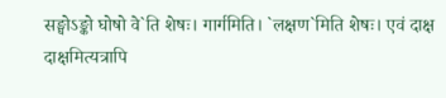सङ्घोऽङ्को घोषो वे`ति शेषः। गार्गमिति। `लक्षण`मिति शेषः। एवं दाक्ष दाक्षमित्यत्रापि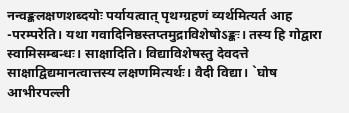नन्वङ्कलक्षणशब्दयोः पर्यायत्वात् पृथग्ग्रहणं व्यर्थमित्यर्त आह -परम्परेति। यथा गवादिनिष्ठस्तप्तमुद्राविशेषोऽङ्कः। तस्य हि गोद्वारा स्वामिसम्बन्धः। साक्षादिति। विद्याविशेषस्तु देवदत्ते साक्षाद्विद्यमानत्वात्तस्य लक्षणमित्यर्थः। वैदी विद्या। `घोष आभीरपल्ली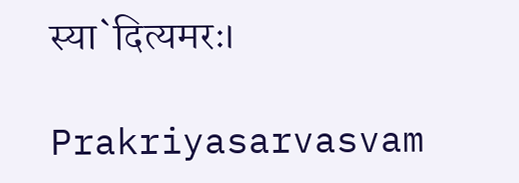स्या`दित्यमरः।

Prakriyasarvasvam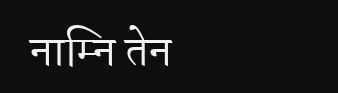नाम्नि तेन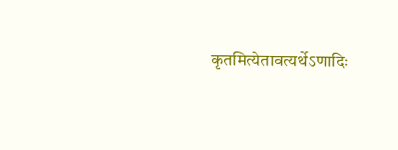कृतमित्येतावत्यर्थेऽणादिः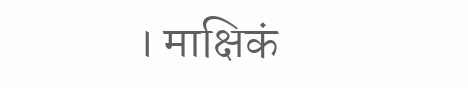। माक्षिकं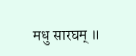मधु सारघम् ॥